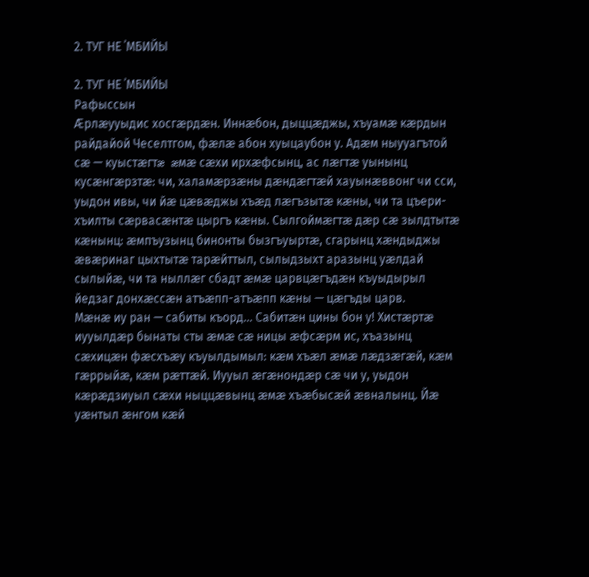2. ТУГ НЕ ᾿МБИЙЫ

2. ТУГ НЕ ᾿МБИЙЫ
Рафыссын
Æрлæууыдис хосгæрдæн. Иннæбон, дыццæджы, хъуамæ кæрдын райдайой Чеселтгом, фæлæ абон хуыцаубон у. Адæм ныууагътой сæ — куыстæгтæ æмæ сæхи ирхæфсынц, ас лæгтæ уынынц кусæнгæрзтæ: чи, халамæрзæны дæндæгтæй хауынæввонг чи сси, уыдон ивы, чи йæ цæвæджы хъæд лæгъзытæ кæны, чи та цъери-хъилты сæрвасæнтæ цыргъ кæны. Сылгоймæгтæ дæр сæ зылдтытæ кæнынц: æмпъузынц бинонты бызгъуыртæ, сгарынц хæндыджы æвæринаг цыхтытæ тарæйттыл, сылыдзыхт аразынц уæлдай сылыйæ, чи та ныллæг сбадт æмæ царвцæгъдæн къуыдырыл йедзаг донхæссæн атъæпп-атъæпп кæны — цæгъды царв.
Мæнæ иу ран — сабиты къорд... Сабитæн цины бон у! Хистæртæ иууылдæр бынаты сты æмæ сæ ницы æфсæрм ис, хъазынц сæхицæн фæсхъæу къуылдымыл: кæм хъæл æмæ лæдзæгæй, кæм гæррыйæ, кæм рæттæй. Иууыл æгæнондæр сæ чи у, уыдон кæрæдзиуыл сæхи ныццæвынц æмæ хъæбысæй æвналынц. Йæ уæнтыл æнгом кæй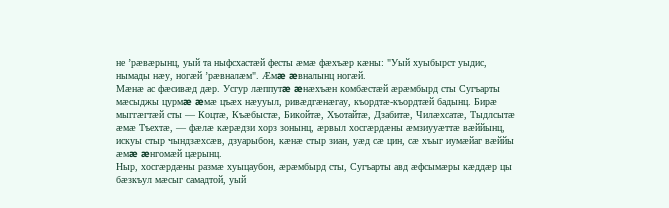не ’рæвæрынц, уый та ныфсхастæй фесты æмæ фæхъæр кæны: "Уый хуыбырст уыдис, нымады нæу, ногæй ’рæвналæм". Æмæ æвналынц ногæй.
Мæнæ ас фæсивæд дæр. Усгур лæппутæ æнæхъæн комбæстæй æрæмбырд сты Сугъарты мæсыджы цурмæ æмæ цъæх нæууыл, ривæдгæнæгау, къордтæ-къордтæй бадынц. Бирæ мыггæгтæй сты — Коцтæ, Къæбыстæ, Бикойтæ, Хъотайтæ, Дзабитæ, Чилæхсатæ, Тыдлсытæ æмæ Тъехтæ, — фæлæ кæрæдзи хорз зонынц, æрвыл хосгæрдæны æмзиууæттæ вæййынц, искуы стыр чындзæхсæв, дзуарыбон, кæнæ стыр зиан, уæд сæ цин, сæ хъыг иумæйаг вæййы æмæ æнгомæй цæрынц.
Ныр, хосгæрдæны размæ хуыцаубон, æрæмбырд сты, Сугъарты авд æфсымæры кæддæр цы бæзкъул мæсыг самадтой, уый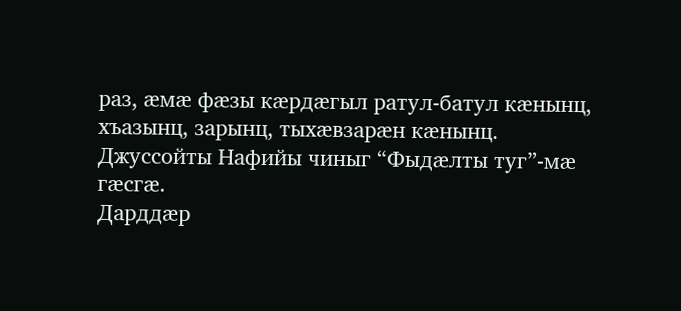раз, æмæ фæзы кæрдæгыл ратул-батул кæнынц, хъазынц, зарынц, тыхæвзарæн кæнынц.
Джуссойты Нафийы чиныг “Фыдæлты туг”-мæ гæсгæ.
Дарддæр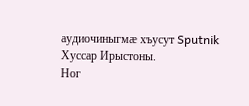аудиочиныгмæ хъусут Sputnik Хуссар Ирыстоны.
Ног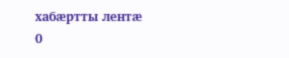хабӕртты лентӕ
0